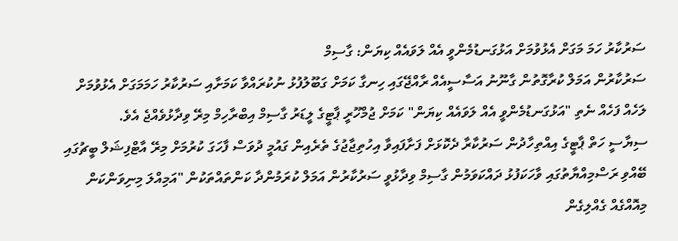ސަރުކާރު ހަމަ މަގަށް އެޅުވުމަށް އަޅުގަނޑުމެންވީ އެއް ލަވައެއް ކިޔަން: ގާސިމް
ސަރުކާރުން އަމަލް ކުރާގޮތުން ގާނޫނު އަސާސީއެއް ރާއްޖޭގައި ހިނގާ ކަމަށް ގަބޫލުފުޅު ނުކުރައްވާ ކަމަށާއި ސަރުކާރު ހަމަމަގަށް އެޅުވުމަށް ލަހެއް ފަހެއް ނެތި "އަޅުގަނޑުމެންވީ އެއް ލަވައެއް ކިޔަން" ކަމަށް ޖުމްހޫރީ ޕާޓީގެ ލީޑަރު ގާސިމް އިބްރާހިމް މިރޭ ވިދާޅުވެއްޖެ އެވެ.
ސިޔާސީ ހަތް ޕާޓީގެ އިއްތިހާދުން ސަރުކާރާ ދެކޮޅަށް ފަށާފައިވާ އިހުތިޖާޖުގެ ތެރެއިން ގައުމީ ދުވަސް ފާހަގަ ކުރުމަށް މިރޭ އާޓްފިޝަލް ބީޗުގައި ބޭއްވި ރަސްމިއްޔާތުގައި ވާހަކަފުޅު ދައްކަވަމުން ގާސިމް ވިދާޅުވީ ސަރުކާރުން އަމަލް ކުރަމުންދާ ކަންތައްތަކުން "އަމިއްލަ މިނިވަންކަން މިއޮއްގެއް ގެއްލިގެން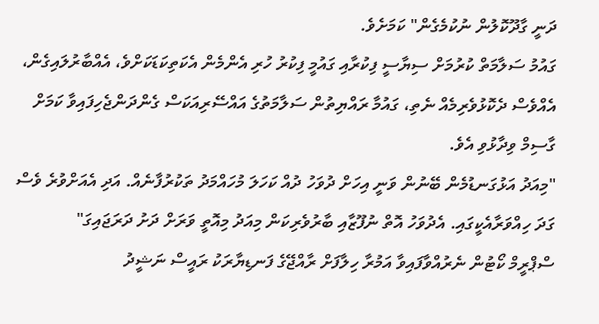ދަނީ ގާދޫކޮލުން ނުކުމެގެން" ކަމަށެވެ.
ގައުމު ސަލާމަތް ކުރުމަށް ސިޔާސީ ފިކުރާއި ގައުމީ ފިކުރު ހުރި އެންމެން އެކަތިކަޑަކަށްވެ، އެއްބާރުލައިގެން، އެއްވެސް ދެކޮޅުވެރިމެއް ނެތި، ގައުމާ ރައްޔިތުން ސަލާމަތުގެ އައްސޭރިއަކަސް ގެންދަންޖެހިފައިވާ ކަމަށް ގާސިމް ވިދާޅުވި އެވެ.
"މިއަދު އަޅުގަނޑުމެން ބޭނުން ވަނީ އިހަށް ދުވަހު ދުއް ކަހަލަ މުހައްމަދު ތަކުރުފާނެއް. އަދި އެއަށްވުރެ ވެސް ގަދަ ހިއްވަރާއެކީގައި. އެދުވަހު އޮތް ނުފޫޒާއި ބާރުވެރިކަން މިއަދު މިއޮތީ ވަރަށް ދަށު ދަރަޖައިގަ"
ސްޕްރީމް ކޯޓުން ނެރުއްވާފައިވާ އަމުރާ ހިލާފަށް ރާއްޖޭގެ ފަނޑިޔާރަކު ރައީސް ނަޝީދު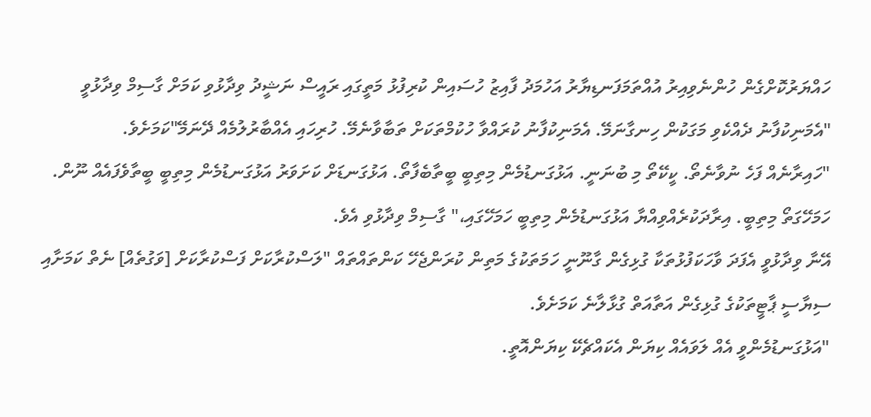ހައްޔަރުކޮށްގެން ހުންނެވިއިރު އުއްތަމަފަނޑިޔާރު އަހުމަދު ފާއިޒު ހުސައިން ކުރިފުޅު މަތީގައި ރައީސް ނަޝީދު ވިދާޅުވި ކަމަށް ގާސިމް ވިދާޅުވީ "އެމަނިކުފާނު ދެއްކެވި މަގަކުން ހިނގާނަމޭ. އެމަނިކުފާނު ކުރައްވާ ހުކުމްތަކަށް ތަބާވާނެމޭ. ހުރިހައި އެއްބާރުލުމެއް ދޭނަމޭ"ކަމަށެވެ.
"ހައިރާނެއް ފަހެ ނުވާނެތޯ. ކީކޭތޯ މި ބުނަނީ. އަޅުގަނޑުމެން މިތިބީ ބީތާބެފާތޯ. އަޅުގަނޑަށް ކަށަވަރު އަޅުގަނޑުމެން މިތިބީ ބީތާވެފައެއް ނޫން. ހަމަހޭގަތޯ މިތިބީ. އިރާދަކުރެއްވިއްޔާ އަޅުގަނޑުމެން މިތިބީ ހަމަހޭގައި،" ގާސިމް ވިދާޅުވި އެވެ.
އޭނާ ވިދާޅުވީ އެފަދަ ވާހަކަފުޅުތަކާ ގުޅިގެން ގާނޫނީ ހަމަތަކުގެ މަތިން ކުރަންޖެހޭ ކަންތައްތައް "ލަސްކުރާކަށް ފަސްކުރާކަށް [ވަގުތެއް] ނެތް ކަމަށާއި ސިޔާސީ ޕާޓީތަކުގެ ގުޅިގެން އަތާއަތް ގުޅާލާނެ ކަމަށެވެ.
"އަޅުގަނޑުމެންވީ އެއް ލަވައެއް ކިޔަން އެކައްޗެކޭ ކިޔަންއޮތީ.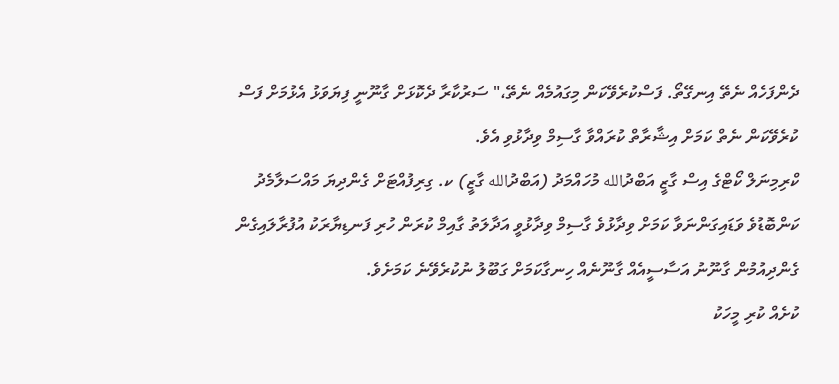ދެންފަހެއް ނެތޭ އިނގޭތޯ. ފަސްކުރެވޭކަން މިގައުމެއް ނެތޭ،" ސަރުކާރާ ދެކޮޅަށް ގާނޫނީ ފިޔަވަޅު އެޅުމަށް ފަސް ކުރެވޭކަން ނެތް ކަމަށް އިޝާރާތް ކުރައްވާ ގާސިމް ވިދާޅުވި އެވެ.
ކްރިމިނަލް ކޯޓްގެ އިސް ގާޒީ އަބްދުالله މުހައްމަދު (އަބްދުالله ގާޒީ) ކ. ގިރިފުއްޓަށް ގެންދިޔަ މައްސަލާމެދު ކަންބޮޑުވެ ވަޑައިގަންނަވާ ކަމަށް ވިދާޅުވެ ގާސިމް ވިދާޅުވީ އަދާލަތު ގާއިމް ކުރަން ހުރި ފަނޑިޔާރަކު އުފުރާލައިގެން ގެންދިއުމުން ގާނޫނު އަސާސީއެއް ގާނޫނެއް ހިނގާކަމަށް ގަބޫލު ނުކުރެވޭނެ ކަމަށެވެ.
ކުށެއް ކުރި މީހަކު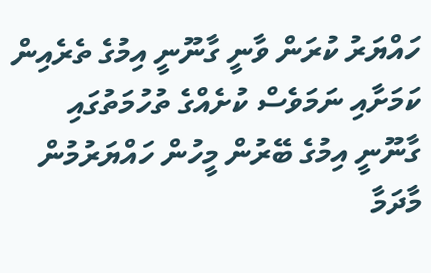ހައްޔަރު ކުރަން ވާނީ ގާނޫނީ އިމުގެ ތެރެއިން ކަމަށާއި ނަމަވެސް ކުށެއްގެ ތުހުމަތުގައި ގާނޫނީ އިމުގެ ބޭރުން މީހުން ހައްޔަރުމުން މާދަމާ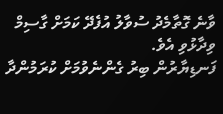ވާނެ ގޮތާމެދު ސުވާލު އުފެދޭ ކަމަށް ގާސިމް ވިދާޅުވި އެވެ.
ފަނޑިޔާރުން ބިރު ގެންނެވުމަށް ކުރަމުންދާ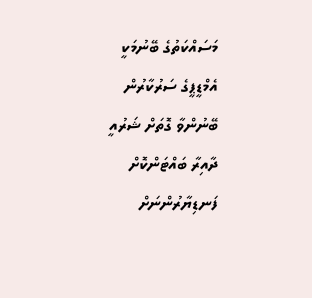މަސައްކަތުގެ ބޭނުމަކީ އެމްޑީޕީގެ ސަރުކާރުން ބޭނުންވާ ގޮތަށް ޝަރުއީ ދާއިރާ ބައްޓަންކޮށް ފަނޑިޔާރުންނަށް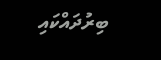ބިރުދައްކައި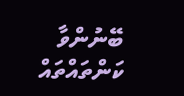ބޭނުންވާ ކަންތައްތައް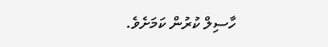ހާސިލް ކުރުން ކަމަށެވެ.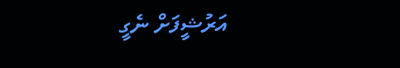އަރުޝީފަށް ނެގީ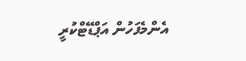އެންމެފަހުން އަޕްޑޭޓްކުރީ